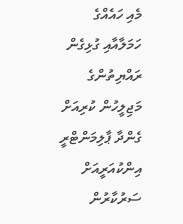މެއި ހައެއްގެ ހަމަލާއާއި ގުޅިގެން ރައްޔިތުންގެ މަޖިލީހުން ކުރިއަށް ގެންދާ ޕާލިމަންޓްރީ އިންކުއަރީއަށް ސަރުކާރުން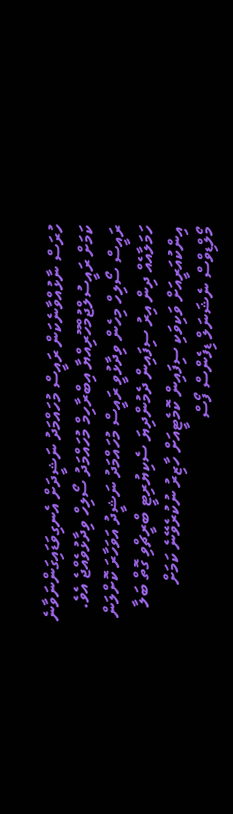ހުރަސް ނާޅުއްވާނެކަން ރައީސް މުހައްމަދު ނަޝީދަށް އެނގިވަޑައިގަންނަވާނެ ކަމަށް ރައީސުލްޖުމްހޫރިއްޔާ އިބްރާހިމް މުހައްމަދު ސޯލިހް ވިދާޅުވެއްޖެ އެވެ.
ރައީސް ސޯލިހް މިހެން ވިދާޅުވީ ރައީސް މުހައްމަދު ނަޝީދު އަވަހާރަ ކޮށްލަން ހަމަލާއެއް ދިން އިރު ސިފައިން ދެމުންދިޔަ ސެކިޔުރިޓީ ބްރީޗްވި ގޮތް ބަލާ އިންކުއަރީއަށް ވަކިވަކި ސިފައިން ކޮމެޓީއަށް ހާޒިރު ނުކުރެވޭނެ ކަމަށް މޯލްޑިވްސް ނެޝަނަލް ޑިފެންސް ފޯސް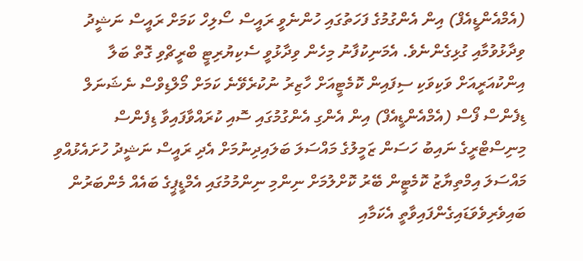(އެމްއެންޑީއެފް) އިން އެންގުމުގެ ފަހަތުގައި ހުންނެވީ ރައީސް ސޯލިހް ކަމަށް ރައީސް ނަޝީދު ވިދާޅުވުމާއި ގުޅިގެންނެވެ. އެމަނިކުފާނު މިހެން ވިދާޅުވީ ސެކިޔުރިޓީ ބްރީޗްވި ގޮތް ބަލާ އިންކުއަރީއަށް ވަކިވަކި ސިފައިން ކޮމެޓީއަށް ހާޒިރު ނުކުރެވޭނެ ކަމަށް މޯލްޑިވްސް ނެޝަނަލް ޑިފެންސް ފޯސް (އެމްއެންޑީއެފް) އިން އެންގި އެންގުމުގައި ސޮއި ކުރައްވާފައިވާ ޑިފެންސް މިނިސްޓްރީގެ ނައިބު ހަސަން ޒަމީލުގެ މައްސަލަ ބަލައިދިނުމަށް އެދި ރައީސް ނަޝީދު ހުށައެޅުއްވި މައްސަލަ އިމްތިޔާޒު ކޮމެޓީން ބޭރު ކޮށްލުމަށް ނިންމި ނިންމުމުގައި އެމްޑީޕީގެ ބައެއް މެންބަރުން ބައިވެރިވެވަޑައިގެންފައިވާތީ އެކަމާއި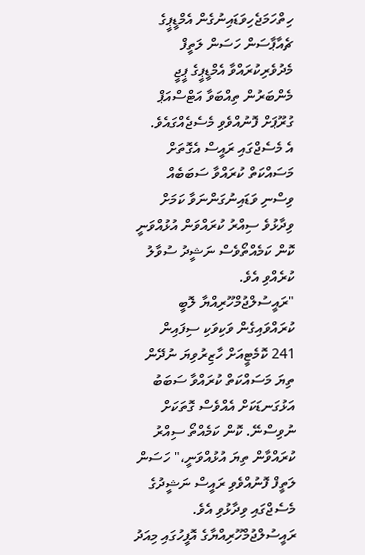ހިތްހަމަޖެހިވަޑައިނުގެން އެމްޑީޕީގެ ޗެއާޕާސަން ހަސަން ލަތީފް މެދުވެރިކުރައްވާ އެމްޑީޕީގެ ޕީޖީ މެންބަރުން ތިއްބަވާ އަޓްސްއަޕް ގުރޫޕަށް ފޮނުއްވެވި މެސެޖެއްގައެވެ.
އެ މެސެޖްގައި ރައީސް އެގޮތަށް މަސައްކަތް ކުރައްވާ ސަބަބެއް ވިސްނި ވަޑައިނުގަންނަވާ ކަމަށް ވިދާޅުވެ ސިއްރު ކުރައްވަން އުޅުއްވަނީ ކޮން ކަމެއްތޯވެސް ނަޝީދު ސުވާލު ކުރެއްވި އެވެ.
"ރައީސުލްޖުމްހޫރިއްޔާ ލޮބީ ކުރައްވައިގެން ވަކިވަކި ސިފައިން 241 ކޮމެޓީއަށް ހާޒިރުވިޔަ ނުދޭން ތިޔަ މަސައްކަތް ކުރައްވާ ސަބަބު އަޅުގަނޑަކަށް އެއްވެސް ގޮތަކަށް ނުވިސްނޭ. ކޮން ކަމެއްތޯ ސިއްރު ކުރައްވާން ތިޔަ އުޅުއްވަނީ،" ހަސަން ލަތީފް ފޮނުއްވެވި ރައީސް ނަޝީދުގެ މެސެޖްގައި ވިދާޅުވި އެވެ.
ރައީސުލްޖުމްހޫރިއްޔާގެ އޮފީހުގައި މިއަދު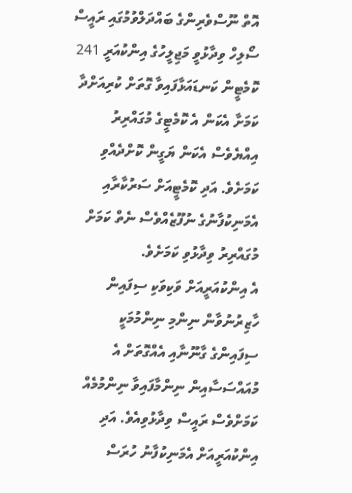އޮތް ނޫސްވެރިންގެ ބައްދަލްވުމުގައި ރައީސް ސޯލިހް ވިދާޅުވީ މަޖިލީހުގެ އިންކުއަރީ 241 ކޮމެޓީން ކަނޑައަޅާފައިވާ ގޮތަށް ކުރިއަށްދާ ކަމަށާ އެކަން އެ ކޮމެޓީގެ މުގައްރިރު އިއްޔެވެސް އެކަން ޔަގީން ކޮށްދެއްވި ކަމަށެވެ. އަދި ކޮމެޓީއަށް ސަރުކާރާއި އެމަނިކުފާނުގެ ނުފޫޒެއްވެސް ނެތް ކަމަށް މުގައްރިރު ވިދާޅުވި ކަމަށެވެ.
އެ އިންކުއަރީއަށް ވަކިވަކި ސިފައިން ހާޒިރުނުވާން ނިންމި ނިންމުމަކީ ސިފައިންގެ ގާނޫނާއި އެއްގޮތަށް އެ މުއައްސަސާއިން ނިންމާފައިވާ ނިންމުމެއް ކަމަށްވެސް ރައީސް ވިދާޅުވިއެވެ. އަދި އިންކުއަރީއަށް އެމަނިކުފާނު ހުރަސް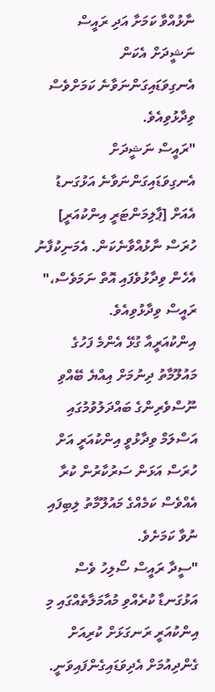ނާޅުއްވާ ކަމަށާ އަދި ރައީސް ނަޝީދަށް އެކަން އެނގިވަޑައިގަންނަވާނެ ކަމަށްވެސް ވިދާޅުވިއެވެ.
"ރައީސް ނަޝީދަށް އެނގިވަޑައިގަންނަވާނެ އަޅުގަނޑު އެއަށް [ޕާލިމަންޓަރީ އިންކުއަރީ] ހުރަސް ނާޅުއްވާނެކަން. އެމަނިކުފާނު އެހެން ވިދާޅުވެފައި އޮތް ނަމަވެސް،" ރައީސް ވިދާޅުވިއެވެ.
އިންކުއަރީއާ ގުޅޭ އެންމެ ފަހުގެ މައުލޫމާތު ދިނުމަށް އިއްޔެ ބޭއްވި ނޫސްވެރިންގެ ބައްދަލުވުމުގައި އަސްލަމް ވިދާޅުވީ އިންކުއަރީ އަށް ހުރަސް އަޅަން ސަރުކާރުން ކުރާ އެއްވެސް ކަމެއްގެ މައުލޫމާތު ލިބިފައި ނުވާ ކަމަށެވެ.
"ސީދާ ރައީސް ސޯލިހު ވެސް އަޅުގަނޑާ ކުރެއްވި މުއާމަލާތެއްގައި މި އިންކުއަރީ ރަނގަޅަށް ކުރިއަށް ގެންދިއުމަށް އެދިވަޑައިގެންފައިވަނީ.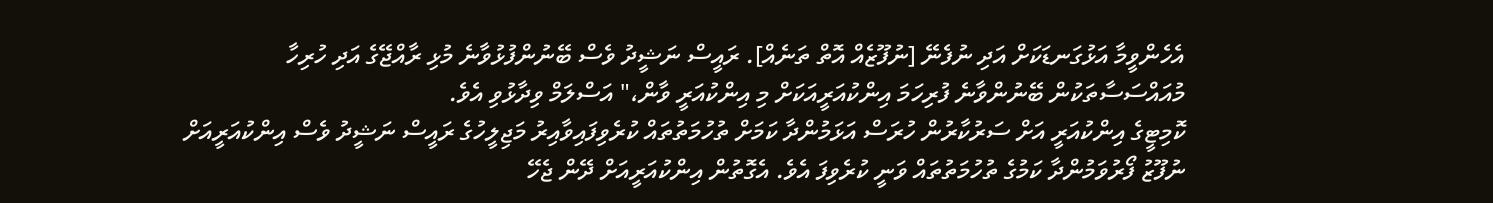އެހެންވީމާ އަޅުގަނޑަކަށް އަދި ނުފެނޭ [ނުފޫޒެއް އޮތް ތަނެއް]. ރައީސް ނަޝީދު ވެސް ބޭނުންފުޅުވާނެ މުޅި ރާއްޖޭގެ އަދި ހުރިހާ މުއައްސަސާތަކުން ބޭނުންވާނެ ފުރިހަމަ އިންކުއަރީއަކަށް މި އިންކުއަރީ ވާން،" އަސްލަމް ވިދާޅުވި އެވެ.
ކޮމިޓީގެ އިންކުއަރީ އަށް ސަރުކާރުން ހުރަސް އަޅަމުންދާ ކަމަށް ތުހުމަތުތައް ކުރެވިފައިވާއިރު މަޖިލީހުގެ ރައީސް ނަޝީދު ވެސް އިންކުއަރީއަށް ނުފޫޒު ފޯރުވަމުންދާ ކަމުގެ ތުހުމަތުތައް ވަނީ ކުރެވިފަ އެވެ. އެގޮތުން އިންކުއަރީއަށް ދޭން ޖެހޭ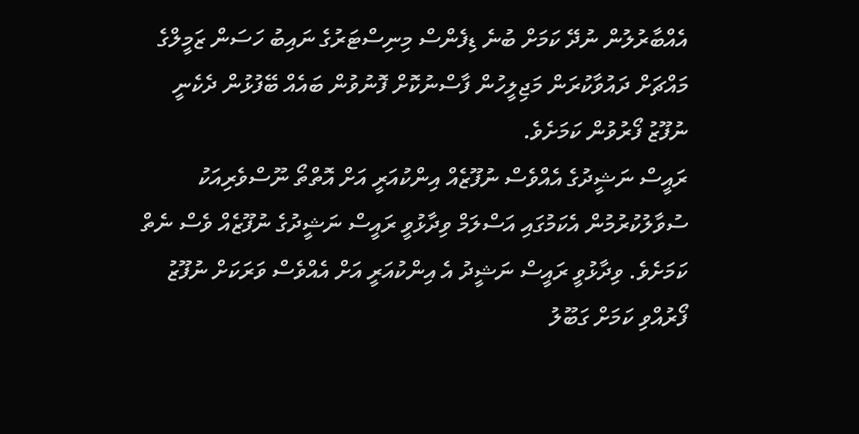އެއްބާރުލުން ނުދޭ ކަމަށް ބުނެ ޑިފެންސް މިނިސްޓަރުގެ ނައިބު ހަސަން ޒަމީލްގެ މައްޗަށް ދައުވާކުރަން މަޖިލީހުން ފާސްނުކޮށް ފޮނުވުން ބައެއް ބޭފުޅުން ދެކެނީ ނުފޫޒު ފޯރުވުން ކަމަށެވެ.
ރައީސް ނަޝީދުގެ އެއްވެސް ނުފޫޒެއް އިންކުއަރީ އަށް އޮތްތޯ ނޫސްވެރިއަކު ސުވާލުކުރުމުން އެކަމުގައި އަސްލަމް ވިދާޅުވީ ރައީސް ނަޝީދުގެ ނުފޫޒެއް ވެސް ނެތް ކަމަށެވެ. ވިދާޅުވީ ރައީސް ނަޝީދު އެ އިންކުއަރީ އަށް އެއްވެސް ވަރަކަށް ނުފޫޒު ފޯރުއްވި ކަމަށް ގަބޫލު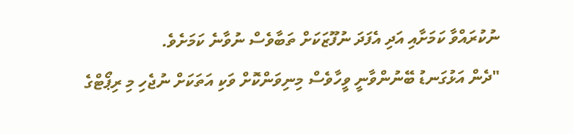ނުކުރައްވާ ކަމަށާއި އަދި އެފަދަ ނުފޫޒަކަށް ތަބާވެސް ނުވާނެ ކަމަށެވެ.
"ދެން އަޅުގަނޑު ބޭނުންވާނީ ވީހާވެސް މިނިވަންކޮށް ވަކި އަތަކަށް ނުޖެހި މި ރިޕޯޓްގެ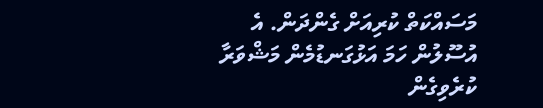މަސައްކަތް ކުރިއަށް ގެންދަން. އެ އުސޫލުން ހަމަ އަޅުގަނޑުމެން މަޝްވަރާ ކުރެވިގެން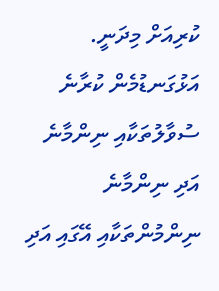ކުރިއަށް މިދަނީ. އަޅުގަނޑުމެން ކުރާނެ ސުވާލުތަކާއި ނިންމާނެ އަދި ނިންމާނެ ނިންމުންތަކާއި އޭގައި އަދި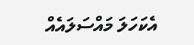އެކަހަލަ މައްސަލައެއް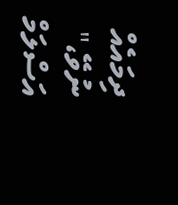ދިމައެއް ނުވޭ،" އަސްލަމް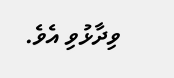ވިދާޅުވި އެވެ.